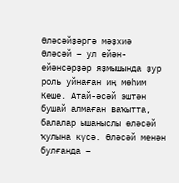Өләсәйҙәргә мәҙхиә
Өләсәй – ул ейән-ейәнсәрҙәр яҙмышында ҙур роль уйнаған иң мөһим Кеше. Атай-әсәй эштән бушай алмаған ваҡытта, балалар ышаныслы өләсәй ҡулына күсә. Өләсәй менән булғанда −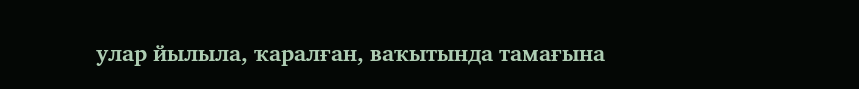улар йылыла, ҡаралған, ваҡытында тамағына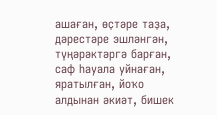ашаған, өҫтәре таҙа, дәрестәре эшләнгән, түңәрәктәргә барған, саф һауала уйнаған, яратылған, йоҡо алдынан әкиәт, бишек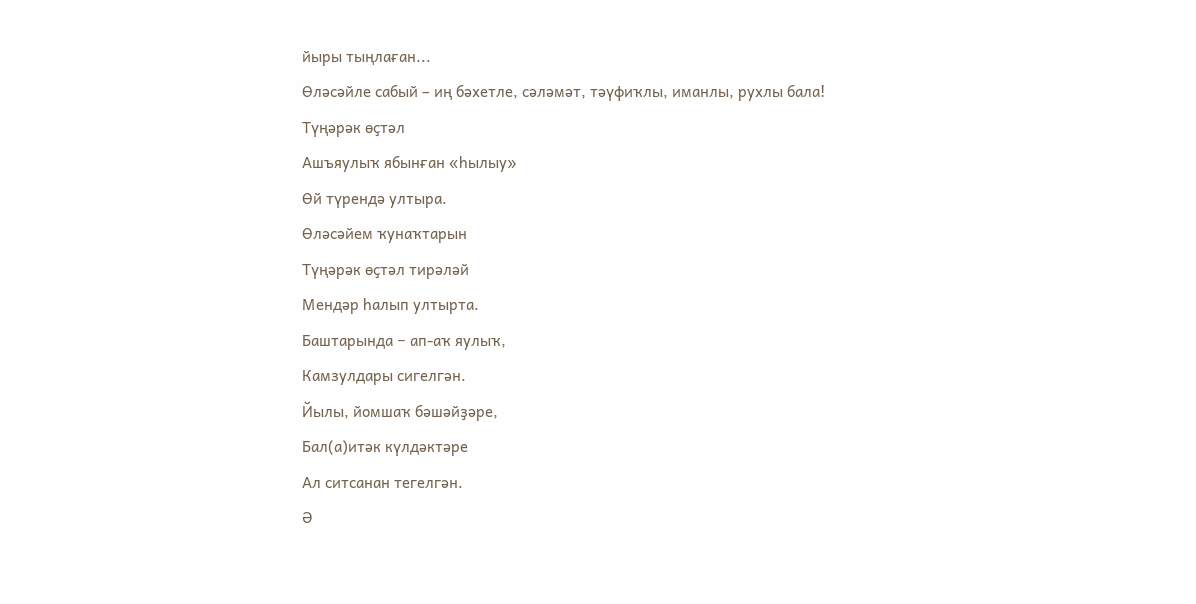йыры тыңлаған...
Өләсәйле сабый – иң бәхетле, сәләмәт, тәүфиҡлы, иманлы, рухлы бала!
Түңәрәк өҫтәл
Ашъяулыҡ ябынған «һылыу»
Өй түрендә ултыра.
Өләсәйем ҡунаҡтарын
Түңәрәк өҫтәл тирәләй
Мендәр һалып ултырта.
Баштарында − ап-аҡ яулыҡ,
Камзулдары сигелгән.
Йылы, йомшаҡ бәшәйҙәре,
Бал(а)итәк күлдәктәре
Ал ситсанан тегелгән.
Ә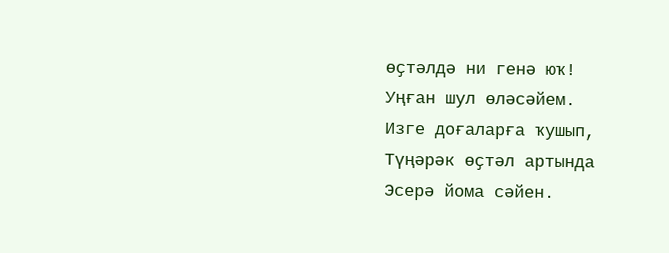өҫтәлдә ни генә юҡ!
Уңған шул өләсәйем.
Изге доғаларға ҡушып,
Түңәрәк өҫтәл артында
Эсерә йома сәйен.